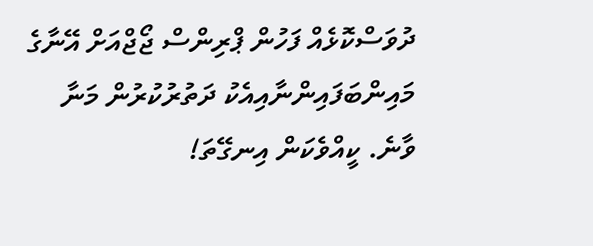ދުވަސްކޮޅެއް ފަހުން ޕްރިންސް ޖޯޖްއަށް އޭނާގެ މައިންބަފައިންނާއިއެކު ދަތުރުކުރުން މަނާ ވާނެ. ކީއްވެކަން އިނގޭތަ!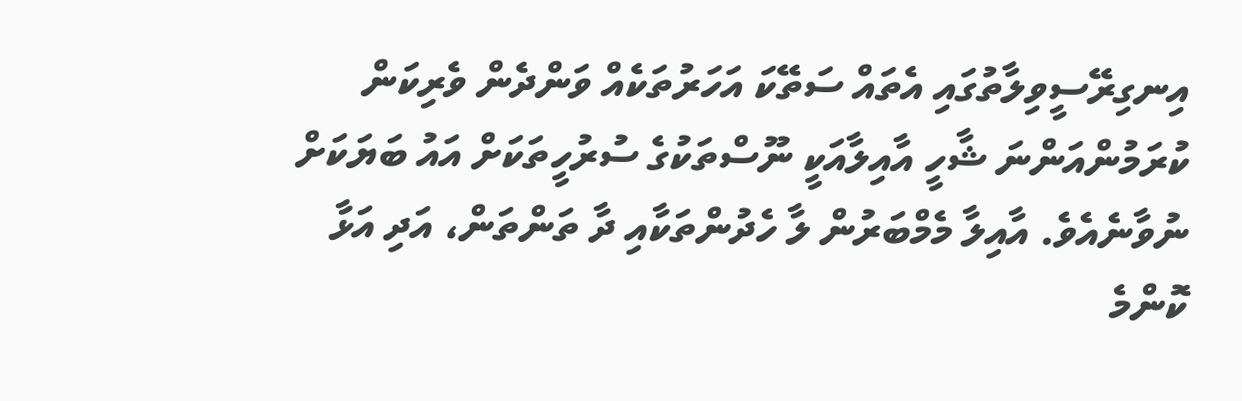އިނގިރޭސީވިލާތުގައި އެތައް ސަތޭކަ އަހަރުތަކެއް ވަންދެން ވެރިކަން ކުރަމުންއަންނަ ޝާހީ އާއިލާއަކީ ނޫސްތަކުގެ ސުރުހީތަކަށް އައު ބަޔަކަށް ނުވާނެއެވެ. އާއިލާ މެމްބަރުން ލާ ހެދުންތަކާއި ދާ ތަންތަން، އަދި އަޅާ ކޮންމެ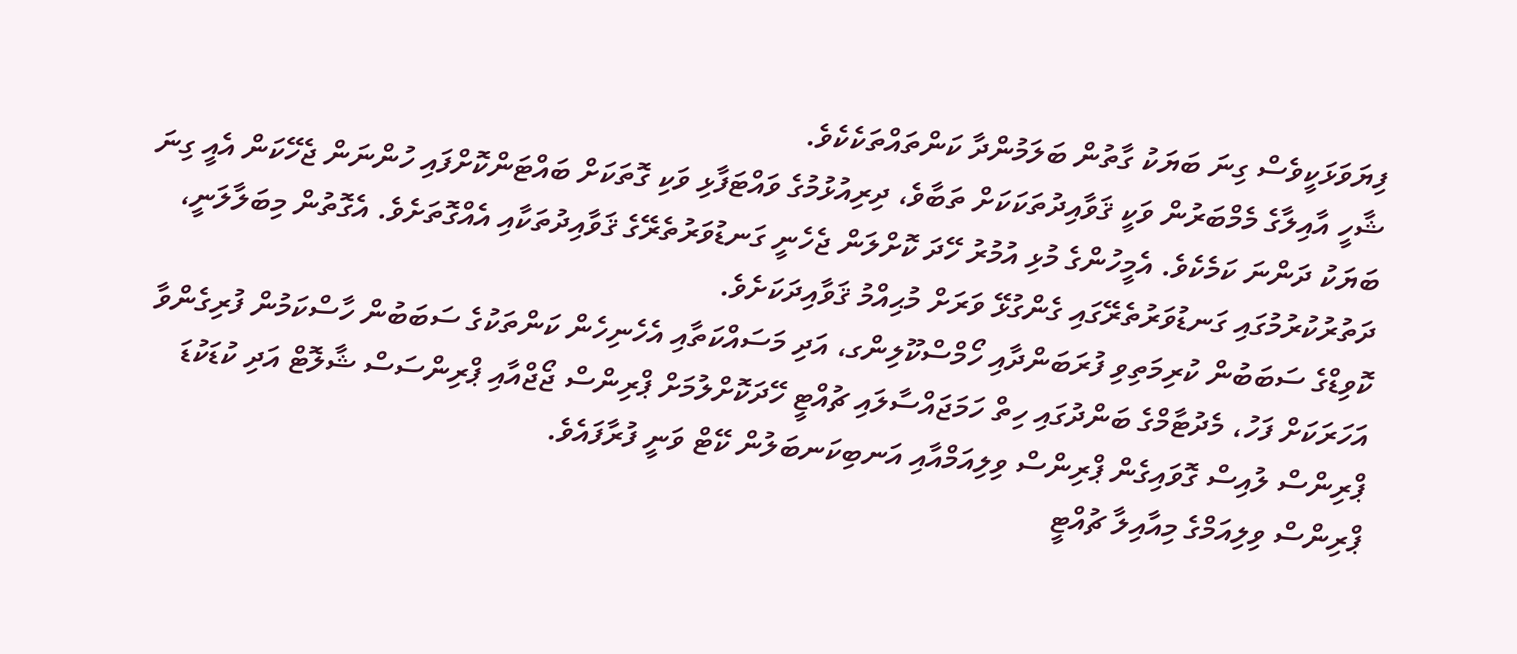ފިޔަވަޅަކީވެސް ގިނަ ބަޔަކު ގާތުން ބަލަމުންދާ ކަންތައްތަކެކެވެ.
ޝާހީ އާއިލާގެ މެމްބަރުން ވަކީ ޤަވާއިދުތަކަކަށް ތަބާވެ، ދިރިއުޅުމުގެ ވައްޓަފާޅި ވަކި ގޮތަކަށް ބައްޓަންކޮށްފައި ހުންނަން ޖެހޭކަން އެއީ ގިނަ ބަޔަކު ދަންނަ ކަމެކެވެ. އެމީހުންގެ މުޅި އުމުރު ހޭދަ ކޮށްލަން ޖެހެނީ ގަނޑުވަރުތެރޭގެ ޤަވާއިދުތަކާއި އެއްގޮތަށެވެ. އެގޮތުން މިބަލާލަނީ، ދަތުރުކުރުމުގައި ގަނޑުވަރުތެރޭގައި ގެންގުޅޭ ވަރަށް މުޙިއްމު ޤަވާއިދަކަށެވެ.
ކޮވިޑްގެ ސަބަބުން ކުރިމަތިވި ފުރަބަންދާއި ހޯމްސްކޫލިންގ، އަދި މަސައްކަތާއި އެހެނިހެން ކަންތަކުގެ ސަބަބުން ހާސްކަމުން ފުރިގެންވާ އަހަރަކަށް ފަހު، މެދުޓާމްގެ ބަންދުގައި ހިތް ހަމަޖައްސާލައި ޗުއްޓީ ހޭދަކޮށްލުމަށް ޕްރިންސް ޖޯޖްއާއި ޕްރިންސަސް ޝާލޮޓް އަދި ކުޑަކުޑަ ޕްރިންސް ލުއިސް ގޮވައިގެން ޕްރިންސް ވިލިއަމްއާއި އަނބިކަނބަލުން ކޭޓް ވަނީ ފުރާފައެވެ.
ޕްރިންސް ވިލިއަމްގެ މިއާއިލާ ޗުއްޓީ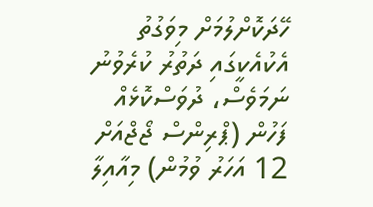ހޭދަކޮށްލުމަށް މިވަގުތު އެކުއެކީގައި ދަތުރު ކުރެވުނު ނަމަވެސް، ދުވަސްކޮޅެއް ފަހުން (ޕްރިންސް ޖޯޖްއަށް 12 އަހަރު ވުމުން) މިއާއިލާ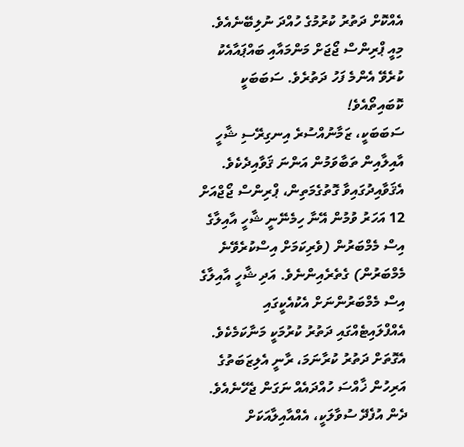އެއްކޮށް ދަތުރު ކުރުމުގެ ހުއްދަ ނުލިބޭނެއެވެ. މިއީ ޕްރިންސް ޖޯޖަށް މަންމައާއި ބައްޕައާއެކު ކުރެވޭ އެންމެ ފަހު ދަތުރެވެ. ސަބަބަކީ ކޮބައިތޯއެވެ!
ސަބަބަކީ، ޒަމާނުއްސުރެ އިނގިރޭސި ޝާހީ އާއިލާއިން ތަބާވަމުން އަންނަ ޤަވާއިދެކެވެ.
އެޤަވާއިދުގައިވާ ގޮތުގެމަތިން، ޕްރިންސް ޖޯޖްއަށް 12 އަހަރު ވުމުން އޭނާ ހިމެނޭނީ ޝާހީ އާއިލާގެ އިސް މެމްބަރުން (ވެރިކަމަށް އިސްކުރެވޭނެ މެމްބަރުން) ގެތެރެއިންނެވެ. އަދި ޝާހީ އާއިލާގެ އިސް މެމްބަރުންނަށް އެކުއެކީގައި އެއްފްލައިޓެއްގައި ދަތުރު ކުރުމަކީ މަނާކަމެކެވެ. އެގޮތަށް ދަތުރު ކުރާނަމަ، ރާނީ އެލިޒަބަތުގެ އަރިހުން ޚާއްސަ ހުއްދައެއް ނަގަން ޖެހޭނެއެވެ.
ދެން އުފެދޭ ސުވާލަކީ، އެއްއާއިލާއަކަށް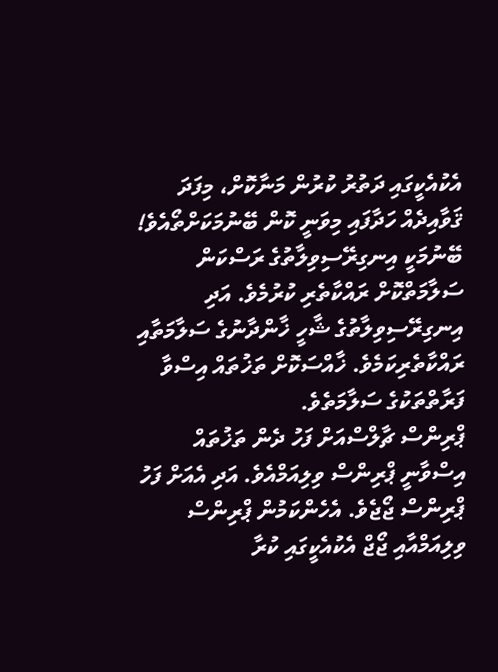އެކުއެކީގައި ދަތުރު ކުރުން މަނާކޮށް، މިފަދަ ޤަވާއިދެއް ހަދާފައި މިވަނީ ކޮން ބޭނުމަކަށްތޯއެވެ!
ބޭނުމަކީ އިނގިރޭސިވިލާތުގެ ރަސްކަން ސަލާމަތްކޮށް ރައްކާތެރި ކުރުމެވެ. އަދި އިނގިރޭސިވިލާތުގެ ޝާހީ ޚާންދާނުގެ ސަލާމަތާއި ރައްކާތެރިކަމެވެ. ޚާއްސަކޮށް ތަޚުތައް އިސްވާ ފަރާތްތަކުގެ ސަލާމަތެވެ.
ޕްރިންސް ޗާލްސްއަށް ފަހު ދެން ތަޚުތައް އިސްވާނީ ޕްރިންސް ވިލިއަމްއެވެ. އަދި އެއަށް ފަހު ޕްރިންސް ޖޯޖެވެ. އެހެންކަމުން ޕްރިންސް ވިލިއަމްއާއި ޖޯޖް އެކުއެކީގައި ކުރާ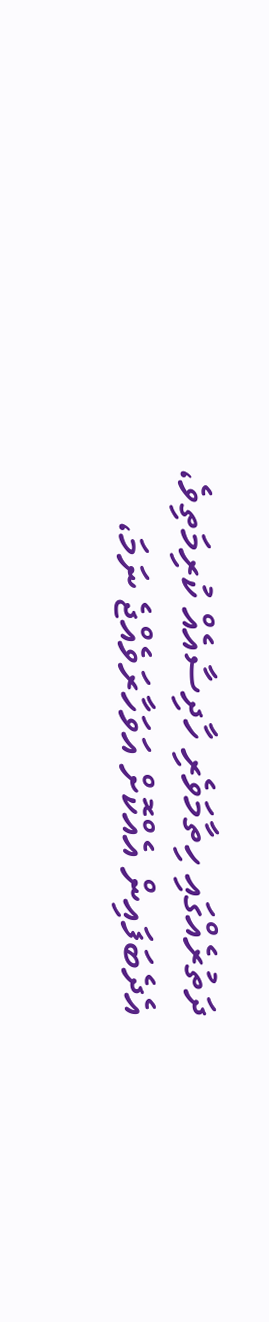ދަތުރެއްގައި ހިތާމަވެރި ހާދިސާއެއް ކުރިމަތިވެ، އެދެބަފައިން އެއްކޮށް އަވަހާރަވެއްޖެ ނަމަ،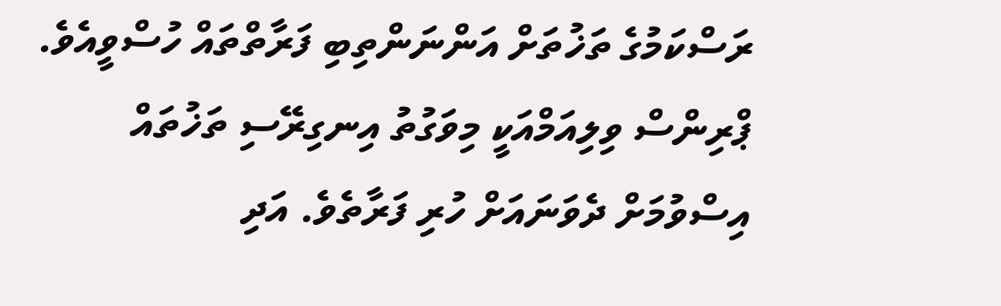ރަސްކަމުގެ ތަޚުތަށް އަންނަންތިބި ފަރާތްތައް ހުސްވީއެވެ. ޕްރިންސް ވިލިއަމްއަކީ މިވަގުތު އިނގިރޭސި ތަޚުތައް އިސްވުމަށް ދެވަނައަށް ހުރި ފަރާތެވެ. އަދި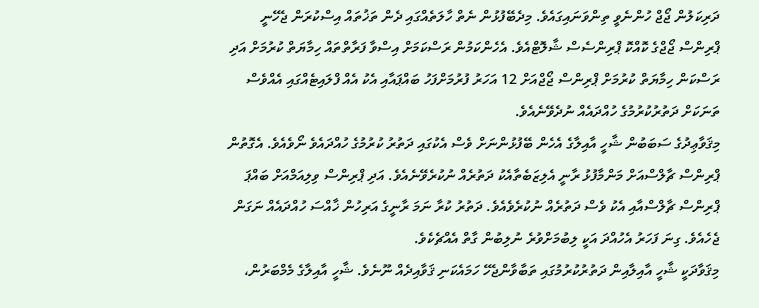ދަރިކަލުން ޖޯޖް ހުންނެވީ ތިންވަނައިގައެވެ. މިދެބޭފުޅުން ނެތް ހާލަތެއްގައި ދެން ތަޚުތައް އިސްކުރަން ޖެހޭނީ ޕްރިންސް ޖޯޖްގެ ކޮއްކޮ ޕްރިންސެސް ޝާލޮޓްއެވެ. އެހެންކަމުން ރަސްކަމަށް އިސްވާ ފަރާތްތައް ހިމާޔަތް ކުރުމަށް އަދި ރަސްކަން ހިމާޔަތް ކުރުމަށް ޕްރިންސް ޖޯޖްއަށް 12 އަހަރު ފުރުމަށްފަހު ބައްޕައާއި އެކު އެއް ފްލައިޓެއްގައި އެއްވެސް ތަނަކަށް ދަތުރުކުރުމުގެ ހުއްދައެއް ނުދެވޭނެއެވެ.
މިޤަވާޢިދުގެ ސަބަބުން ޝާހީ އާއިލާގެ އެހެން ބޭފުޅުންނަށް ވެސް އެކުގައި ދަތުރު ކުރުމުގެ ހުއްދައެވެ ނޯވެއެވެ. އެގޮތުން ޕްރިންސް ޗާލްސްއަށް މަންމާފުޅު ރާނީ އެލިޒަބެތާއެކު ދަތުރެއް ނުކުރެވޭނެއެވެ. އަދި ޕްރިންސް ވިލިއަމްއަށް ބައްޕަ ޕްރިންސް ޗާލްސްއާއި އެކު ވެސް ދަތުރެއް ނުކުރެވެއެވެ. ދަތުރު ކުރާ ނަމަ ރާނީގެ އަރިހުން ޚާއްސަ ހުއްދައެއް ނަގަން ޖެހެއެވެ. ގިނަ ފަހަރު އެހުއްދަ އަކީ ލިބުމަށްވުރެ ނުލިބުން ގާތް އެއްޗެކެވެ.
މިޤަވާދަކީ ޝާހީ އާއިލާއިން ދަތުރުކުރުމުގައި ތަބާވާންޖެހޭ ހަމައެކަނި ޤަވާއިދެއް ނޫނެވެ. ޝާހީ އާއިލާގެ މެމްބަރުން،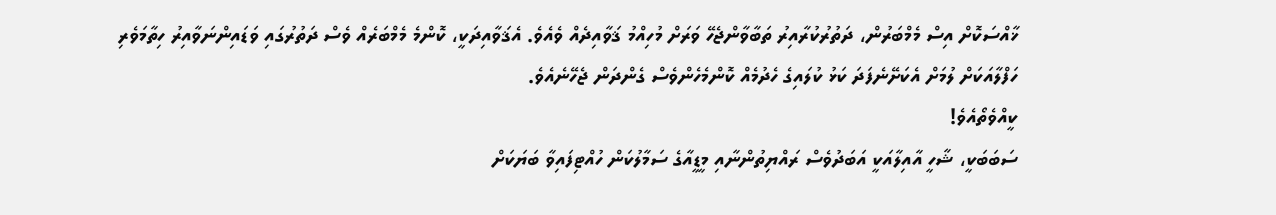ޚާއްސަކޮށް އިސް މެމްބަރުން، ދަތުރުކުރާއިރު ތަބާވާންޖެހޭ ވަރަށް މުހިއްމު ޤަވާއިދެއް ވެއެވެ. އެޤަވާއިދަކީ، ކޮންމެ މެމްބަރެއް ވެސް ދަތުރުގައި ވަޑައިންނަވާއިރު ހިތާމަވެރި ހަފްލާއަކަށް ލުމަށް އެކަށޭނެފަދަ ކަޅު ކުލައިގެ ހެދުމެއް ކޮންމެހެންވެސް ގެންދަން ޖެހޭނެއެވެ.
ކީއްވެތޯއެވެ!
ސަބަބަކީ، ޝާހީ އާއިލާއަކީ އަބަދުވެސް ރައްޔިތުންނާއި މީޑީއާގެ ސަމާލުކަން ހުއްޓިފައިވާ ބަޔަކަށް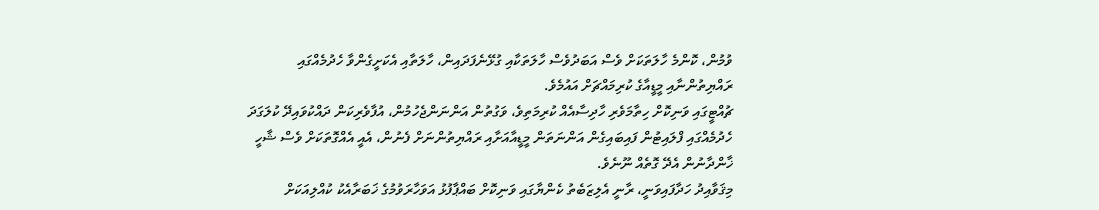ވުމުން، ކޮންމެ ހާލަތަކަށް ވެސް އަބަދުވެސް ހާލަތަކާއި ގުޅޭނެފަދައިން، ހާލަތާއި އެކަށީގެންވާ ހެދުމެއްގައި ރައްޔިތުންނާއި މީޑީއާގެ ކުރިމައްޗަށް އައުމެވެ.
ޗުއްޓީގައި ވަނިކޮށް ހިތާމަވެރި ހާދިސާއެއް ކުރިމަތިވެ، ވަގުތުން އަންނަންޖެހުމުން، އުފާވެރިކަން ދައްކުވައިދޭ ކުލަގަދަ ހެދުމެއްގައި ފްލައިޓުން ފައިބައިގެން އަންނަތަން މީޑީއާއަށާއި ރައްޔިތުންނަށް ފެނުން، އެއީ އެއްގޮތަކަށް ވެސް ޝާހީ ޚާންދާނުން އެދޭ ގޮތެއް ނޫނެވެ.
މިޤަވާއިދު ހަދާފައިވަނީ، ރާނީ އެލިޒަބެތު ކެންޔާގައި ވަނިކޮށް ބައްޕާފުޅު އަވަހާރަވުމުގެ ޚަބަރާއެކު ކުއްލިއަކަށް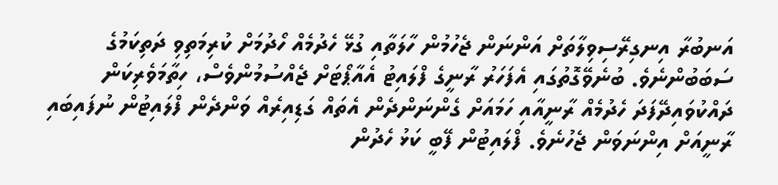އަނބުރާ އިނގިރޭސިވިލާތަށް އަންނަން ޖެހުމުން ހާލަތާއި ގުޅޭ ހެދުމެއް ހޯދުމަށް ކުރިމަތިވި ދަތިކަމުގެ ސަބަބުންނެވެ. ބުނެވޭގޮތުގައި އެފަހަރު ރާނީގެ ފްލައިޓު އެއާޕޯޓަށް ޖެއްސުމުންވެސް، ހިތާމަވެރިކަން ދައްކުވައިދޭފަދަ ހެދުމެއް ރާނީއާއި ހަމައަށް ގެންނަންދެން އެތައް ގަޑިއިރެއް ވަންދެން ފްލައިޓުން ނުފައިބައި ރާނީއަށް އިންނަވަން ޖެހުނެވެ. ފްލައިޓުން ފޭބީ ކަޅު ހެދުން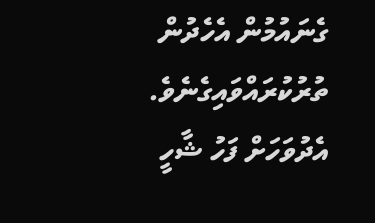ގެނައުމުން އެހެދުން ތުރުކުރައްވައިގެނެވެ. އެދުވަހަށް ފަހު ޝާހީ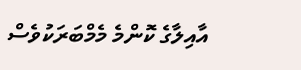އާއިލާގެ ކޮންމެ މެމްބަރަކުވެސް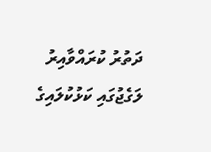ދަތުރު ކުރައްވާއިރު ލަގެޖުގައި ކަޅުކުލައިގެ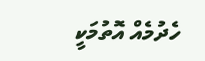ހެދުމެއް އޮތުމަކީ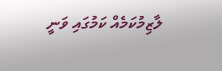ލާޒިމުކަމެއް ކަމުގައި ވަނީ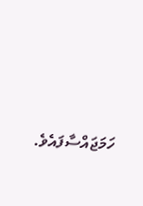ހަމަޖައްސާފައެވެ.